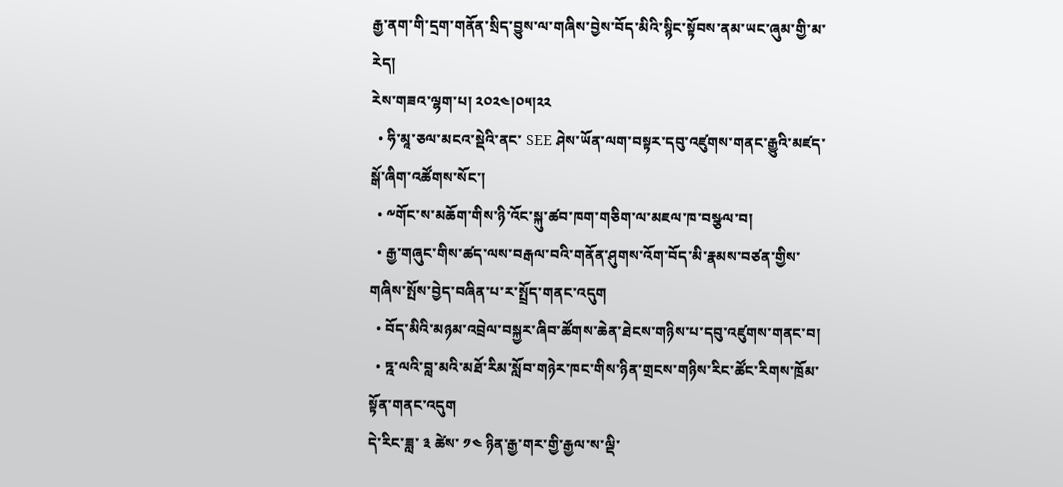རྒྱ་ནག་གི་དྲག་གནོན་སྲིད་བྱུས་ལ་གཞིས་བྱེས་བོད་མིའི་སྙིང་སྟོབས་ནམ་ཡང་ཞུམ་གྱི་མ་རེད།
རེས་གཟའ་ལྷག་པ། ༢༠༢༤།༠༥།༢༢
  • ཧི་མཱ་ཅལ་མངའ་སྡེའི་ནང་ SEE ཤེས་ཡོན་ལག་བསྟར་དབུ་འཛུགས་གནང་རྒྱུའི་མཛད་སྒོ་ཞིག་འཚོགས་སོང་།
  • ༸གོང་ས་མཆོག་གིས་ཉི་འོང་སྐུ་ཚབ་ཁག་གཅིག་ལ་མཇལ་ཁ་བསྩལ་བ།
  • རྒྱ་གཞུང་གིས་ཚད་ལས་བརྒལ་བའི་གནོན་ཤུགས་འོག་བོད་མི་རྣམས་བཙན་གྱིས་གཞིས་སྤོས་བྱེད་བཞིན་པ་ར་སྤྲོད་གནང་འདུག
  • བོད་མིའི་མཉམ་འབྲེལ་བསྐྱར་ཞིབ་ཚོགས་ཆེན་ཐེངས་གཉིས་པ་དབུ་འཛུགས་གནང་བ།
  • ཏྰ་ལའི་བླ་མའི་མཐོ་རིམ་སློབ་གཉེར་ཁང་གིས་ཉིན་གྲངས་གཉིས་རིང་ཚོང་རིགས་ཁྲོམ་སྟོན་གནང་འདུག
དེ་རིང་ཟླ་ ༣ ཚེས་ ༡༤ ཉིན་རྒྱ་གར་གྱི་རྒྱལ་ས་ལྡི་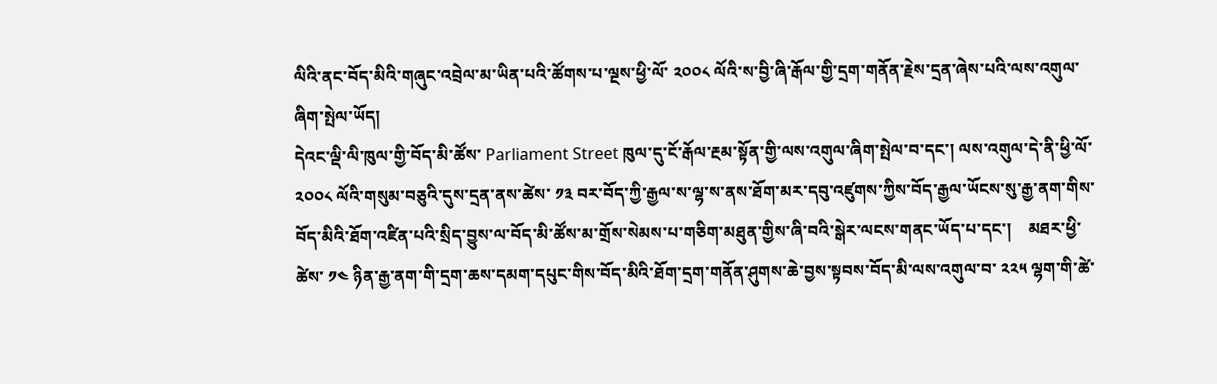ལིའི་ནང་བོད་མིའི་གཞུང་འབྲེལ་མ་ཡིན་པའི་ཚོགས་པ་ལྔས་ཕྱི་ལོ་ ༢༠༠༨ ལོའི་ས་བྱི་ཞི་རྒོལ་གྱི་དྲག་གནོན་རྗེས་དྲན་ཞེས་པའི་ལས་འགུལ་ཞིག་སྤེལ་ཡོད།
དེའང་ལྡི་ལི་ཁུལ་གྱི་བོད་མི་ཚོས་ Parliament Street ཁུལ་དུ་ངོ་རྒོལ་རྔམ་སྟོན་གྱི་ལས་འགུལ་ཞིག་སྤེལ་བ་དང་། ལས་འགུལ་དེ་ནི་ཕྱི་ལོ་ ༢༠༠༨ ལོའི་གསུམ་བཅུའི་དུས་དྲན་ནས་ཚེས་ ༡༣ བར་བོད་ཀྱི་རྒྱལ་ས་ལྷ་ས་ནས་ཐོག་མར་དབུ་འཛུགས་ཀྱིས་བོད་རྒྱལ་ཡོངས་སུ་རྒྱ་ནག་གིས་བོད་མིའི་ཐོག་འཛིན་པའི་སྲིད་བྱུས་ལ་བོད་མི་ཚོས་མ་གྲོས་སེམས་པ་གཅིག་མཐུན་གྱིས་ཞི་བའི་སྒེར་ལངས་གནང་ཡོད་པ་དང་།    མཐར་ཕྱི་ཚེས་ ༡༤ ཉིན་རྒྱ་ནག་གི་དྲག་ཆས་དམག་དཔུང་གིས་བོད་མིའི་ཐོག་དྲག་གནོན་ཤུགས་ཆེ་བྱས་སྟབས་བོད་མི་ལས་འགུལ་བ་ ༢༢༥ ལྷག་གི་ཚེ་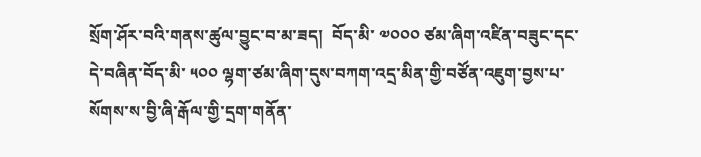སྲོག་ཤོར་བའི་གནས་ཚུལ་བྱུང་བ་མ་ཟད།  བོད་མི་ ༧༠༠༠ ཙམ་ཞིག་འཛིན་བཟུང་དང་དེ་བཞིན་བོད་མི་ ༥༠༠ ལྷག་ཙམ་ཞིག་དུས་བཀག་འདྲ་མིན་གྱི་བཙོན་འཇུག་བྱས་པ་སོགས་ས་བྱི་ཞི་རྒོལ་གྱི་དྲག་གནོན་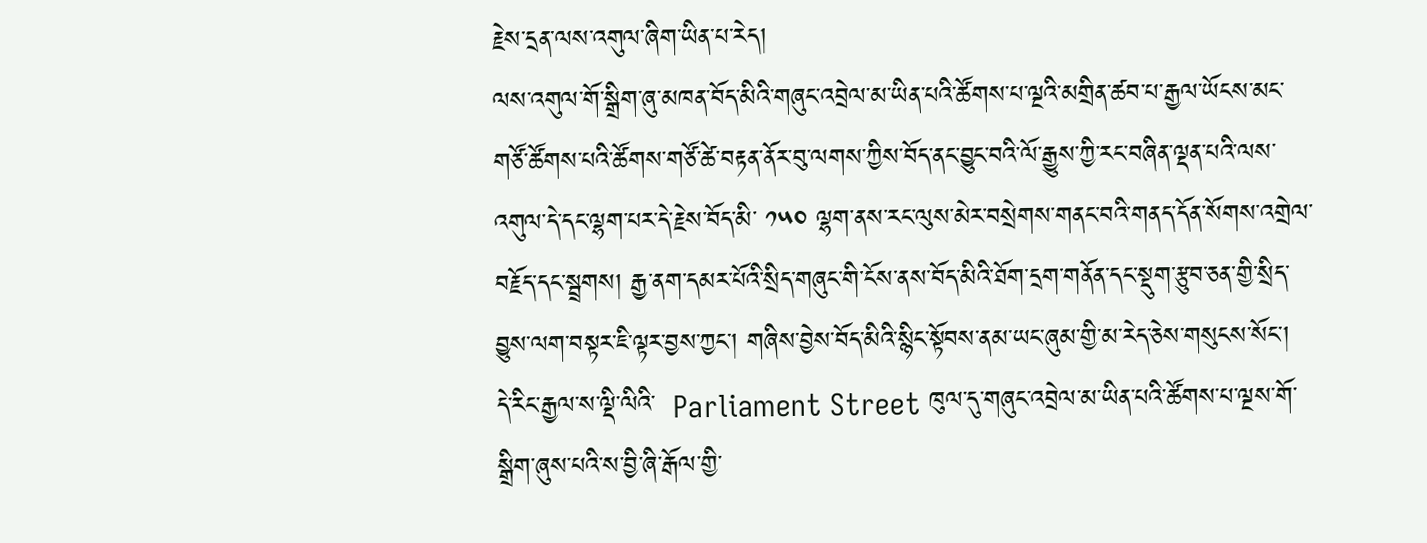རྗེས་དྲན་ལས་འགུལ་ཞིག་ཡིན་པ་རེད།
ལས་འགུལ་གོ་སྒྲིག་ཞུ་མཁན་བོད་མིའི་གཞུང་འབྲེལ་མ་ཡིན་པའི་ཚོགས་པ་ལྔའི་མགྲིན་ཚབ་པ་རྒྱལ་ཡོངས་མང་གཙོ་ཚོགས་པའི་ཚོགས་གཙོ་ཚེ་བརྟན་ནོར་བུ་ལགས་ཀྱིས་བོད་ནང་བྱུང་བའི་ལོ་རྒྱུས་ཀྱི་རང་བཞིན་ལྡན་པའི་ལས་འགུལ་དེ་དང་ལྷག་པར་དེ་རྗེས་བོད་མི་ ༡༥༠ ལྷག་ནས་རང་ལུས་མེར་བསྲེགས་གནང་བའི་གནད་དོན་སོགས་འགྲེལ་བརྗོད་དང་སྦྲགས། རྒྱ་ནག་དམར་པོའི་སྲིད་གཞུང་གི་ངོས་ནས་བོད་མིའི་ཐོག་དྲག་གནོན་དང་སྡུག་རྩུབ་ཅན་གྱི་སྲིད་བྱུས་ལག་བསྟར་ཇི་ལྟར་བྱས་ཀྱང་། གཞིས་བྱེས་བོད་མིའི་སྙིང་སྟོབས་ནམ་ཡང་ཞུམ་གྱི་མ་རེད་ཅེས་གསུངས་སོང་།
དེ་རིང་རྒྱལ་ས་ལྡི་ལིའི་  Parliament Street ཁུལ་དུ་གཞུང་འབྲེལ་མ་ཡིན་པའི་ཚོགས་པ་ལྔས་གོ་སྒྲིག་ཞུས་པའི་ས་བྱི་ཞི་རྒོལ་གྱི་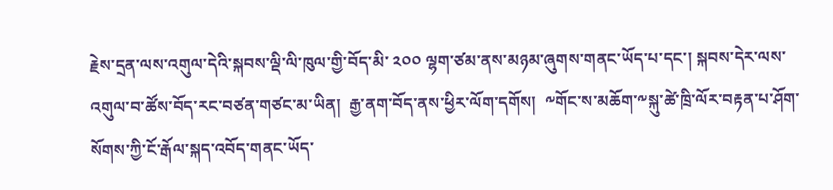རྗེས་དྲན་ལས་འགུལ་དེའི་སྐབས་ལྡི་ལི་ཁུལ་གྱི་བོད་མི་ ༢༠༠ ལྷག་ཙམ་ནས་མཉམ་ཞུགས་གནང་ཡོད་པ་དང་། སྐབས་དེར་ལས་འགུལ་བ་ཚོས་བོད་རང་བཙན་གཙང་མ་ཡིན།  རྒྱ་ནག་བོད་ནས་ཕྱིར་ལོག་དགོས།  ༸གོང་ས་མཆོག་༸སྐུ་ཚེ་ཁྲི་ལོར་བརྟན་པ་ཤོག་སོགས་ཀྱི་ངོ་རྒོལ་སྐད་འབོད་གནང་ཡོད་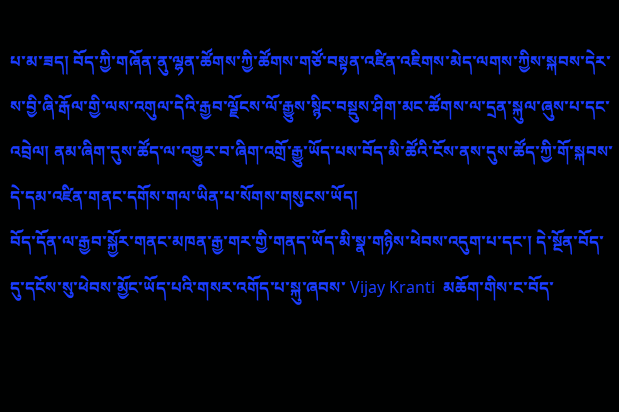པ་མ་ཟད། བོད་ཀྱི་གཞོན་ནུ་ལྷན་ཚོགས་ཀྱི་ཚོགས་གཙོ་བསྟན་འཛིན་འཇིགས་མེད་ལགས་ཀྱིས་སྐབས་དེར་ས་བྱི་ཞི་རྒོལ་གྱི་ལས་འགུལ་དེའི་རྒྱབ་ལྗོངས་ལོ་རྒྱུས་སྙིང་བསྡུས་ཤིག་མང་ཚོགས་ལ་དྲན་སྐུལ་ཞུས་པ་དང་འབྲེལ། ནམ་ཞིག་དུས་ཚོད་ལ་འགྱུར་བ་ཞིག་འགྲོ་རྒྱུ་ཡོད་པས་བོད་མི་ཚོའི་ངོས་ནས་དུས་ཚོད་ཀྱི་གོ་སྐབས་དེ་དམ་འཛིན་གནང་དགོས་གལ་ཡིན་པ་སོགས་གསུངས་ཡོད།
བོད་དོན་ལ་རྒྱབ་སྐྱོར་གནང་མཁན་རྒྱ་གར་གྱི་གནད་ཡོད་མི་སྣ་གཉིས་ཕེབས་འདུག་པ་དང་། དེ་སྔོན་བོད་དུ་དངོས་སུ་ཕེབས་མྱོང་ཡོད་པའི་གསར་འགོད་པ་སྐུ་ཞབས་ Vijay Kranti  མཆོག་གིས་ང་བོད་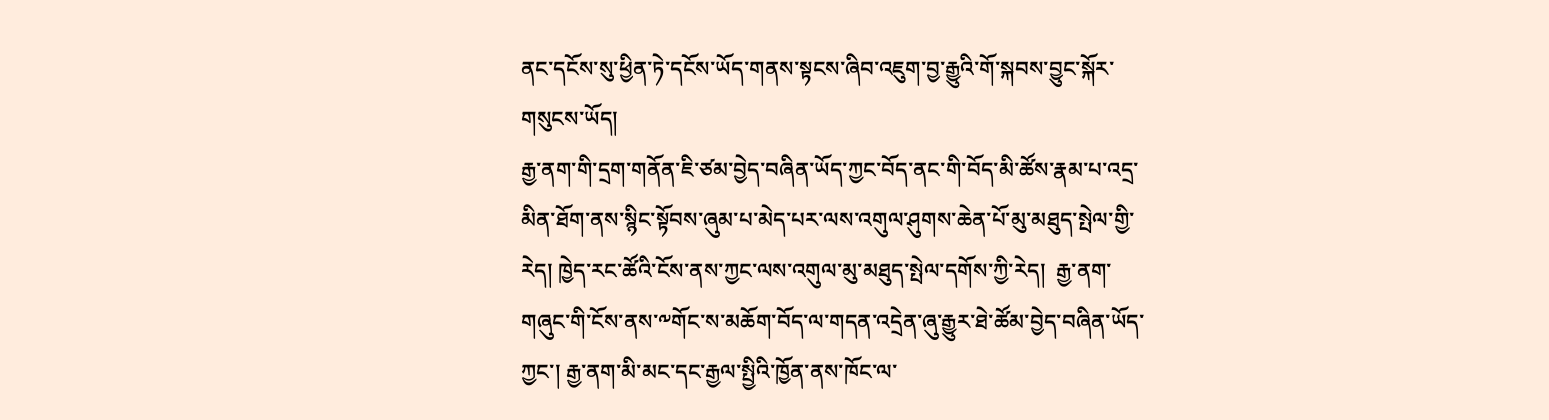ནང་དངོས་སུ་ཕྱིན་ཏེ་དངོས་ཡོད་གནས་སྟངས་ཞིབ་འཇུག་བྱ་རྒྱུའི་གོ་སྐབས་བྱུང་སྐོར་གསུངས་ཡོད།
རྒྱ་ནག་གི་དྲག་གནོན་ཇི་ཙམ་བྱེད་བཞིན་ཡོད་ཀྱང་བོད་ནང་གི་བོད་མི་ཚོས་རྣམ་པ་འདྲ་མིན་ཐོག་ནས་སྙིང་སྟོབས་ཞུམ་པ་མེད་པར་ལས་འགུལ་ཤུགས་ཆེན་པོ་མུ་མཐུད་སྤེལ་གྱི་རེད། ཁྱེད་རང་ཚོའི་ངོས་ནས་ཀྱང་ལས་འགུལ་མུ་མཐུད་སྤེལ་དགོས་ཀྱི་རེད།  རྒྱ་ནག་གཞུང་གི་ངོས་ནས་༸གོང་ས་མཆོག་བོད་ལ་གདན་འདྲེན་ཞུ་རྒྱུར་ཐེ་ཚོམ་བྱེད་བཞིན་ཡོད་ཀྱང་། རྒྱ་ནག་མི་མང་དང་རྒྱལ་སྤྱིའི་ཁྱོན་ནས་ཁོང་ལ་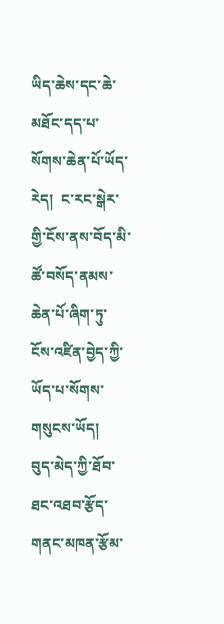ཡིད་ཆེས་དང་ཆེ་མཐོང་དད་པ་སོགས་ཆེན་པོ་ཡོད་རེད།  ང་རང་སྒེར་གྱི་ངོས་ནས་བོད་མི་ཚོ་བསོད་ནམས་ཆེན་པོ་ཞིག་ཏུ་ངོས་འཛིན་བྱེད་ཀྱི་ཡོད་པ་སོགས་གསུངས་ཡོད།
བུད་མེད་ཀྱི་ཐོབ་ཐང་འཐབ་རྩོད་གནང་མཁན་རྩོམ་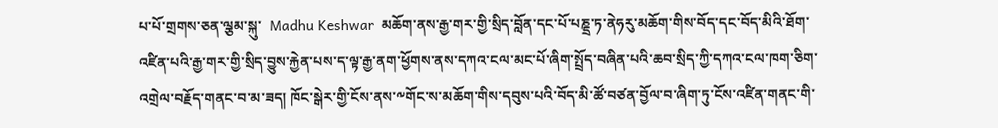པ་པོ་གྲགས་ཅན་ལྕམ་སྐུ་  Madhu Keshwar  མཆོག་ནས་རྒྱ་གར་གྱི་སྲིད་བློན་དང་པོ་པཎྡྲ་ཏ་ནེཧརུ་མཆོག་གིས་བོད་དང་བོད་མིའི་ཐོག་འཛིན་པའི་རྒྱ་གར་གྱི་སྲིད་བྱུས་རྐྱེན་པས་ད་ལྟ་རྒྱ་ནག་ཕྱོགས་ནས་དཀའ་ངལ་མང་པོ་ཞིག་སྤྲོད་བཞིན་པའི་ཆབ་སྲིད་ཀྱི་དཀའ་ངལ་ཁག་ཅིག་འགྲེལ་བརྗོད་གནང་བ་མ་ཟད། ཁོང་སྒེར་གྱི་ངོས་ནས་༸གོང་ས་མཆོག་གིས་དབུས་པའི་བོད་མི་ཚོ་བཙན་བྱོལ་བ་ཞིག་ཏུ་ངོས་འཛིན་གནང་གི་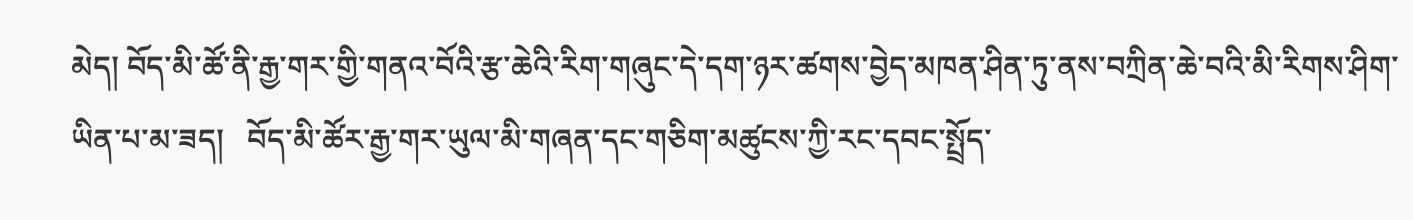མེད། བོད་མི་ཚོ་ནི་རྒྱ་གར་གྱི་གནའ་བོའི་རྩ་ཆེའི་རིག་གཞུང་དེ་དག་ཉར་ཚགས་བྱེད་མཁན་ཤིན་ཏུ་ནས་བཀྲིན་ཆེ་བའི་མི་རིགས་ཤིག་ཡིན་པ་མ་ཟད།   བོད་མི་ཚོར་རྒྱ་གར་ཡུལ་མི་གཞན་དང་གཅིག་མཚུངས་ཀྱི་རང་དབང་སྤྲོད་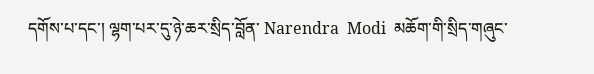དགོས་པ་དང་། ལྷག་པར་དུ་ཉེ་ཆར་སྲིད་བློན་ Narendra  Modi  མཆོག་གི་སྲིད་གཞུང་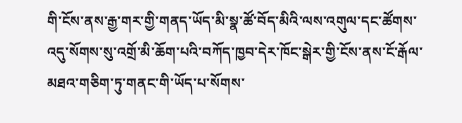གི་ངོས་ནས་རྒྱ་གར་གྱི་གནད་ཡོད་མི་སྣ་ཚོ་བོད་མིའི་ལས་འགུལ་དང་ཚོགས་འདུ་སོགས་སུ་འགྲོ་མི་ཆོག་པའི་བཀོད་ཁྱབ་དེར་ཁོང་སྒེར་གྱི་ངོས་ནས་ངོ་རྒོལ་མཐའ་གཅིག་ཏུ་གནང་གི་ཡོད་པ་སོགས་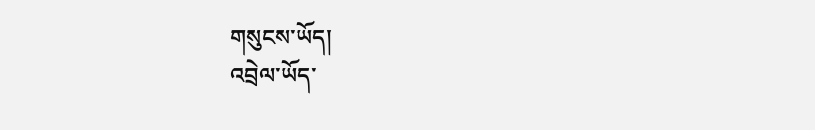གསུངས་ཡོད།
འབྲེལ་ཡོད་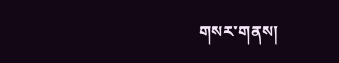གསར་གནས།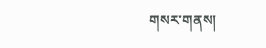གསར་གནས།